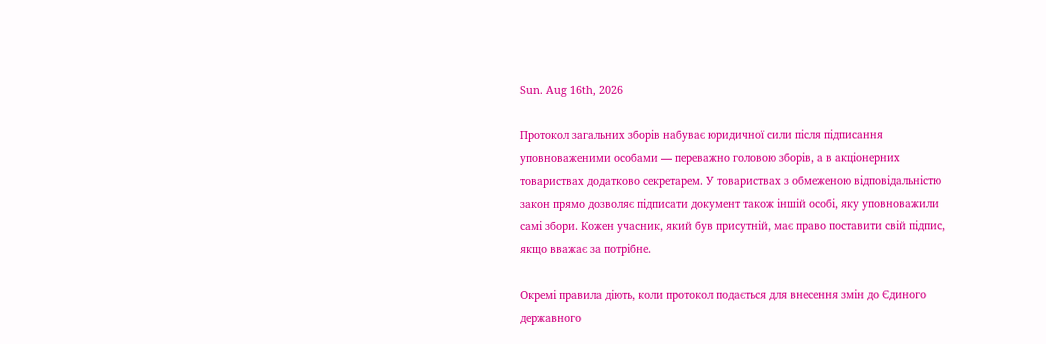Sun. Aug 16th, 2026

Протокол загальних зборів набуває юридичної сили після підписання уповноваженими особами — переважно головою зборів, а в акціонерних товариствах додатково секретарем. У товариствах з обмеженою відповідальністю закон прямо дозволяє підписати документ також іншій особі, яку уповноважили самі збори. Кожен учасник, який був присутній, має право поставити свій підпис, якщо вважає за потрібне.

Окремі правила діють, коли протокол подається для внесення змін до Єдиного державного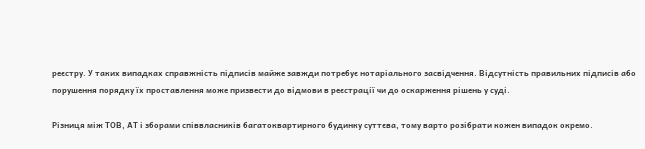реєстру. У таких випадках справжність підписів майже завжди потребує нотаріального засвідчення. Відсутність правильних підписів або порушення порядку їх проставлення може призвести до відмови в реєстрації чи до оскарження рішень у суді.

Різниця між ТОВ, АТ і зборами співвласників багатоквартирного будинку суттєва, тому варто розібрати кожен випадок окремо.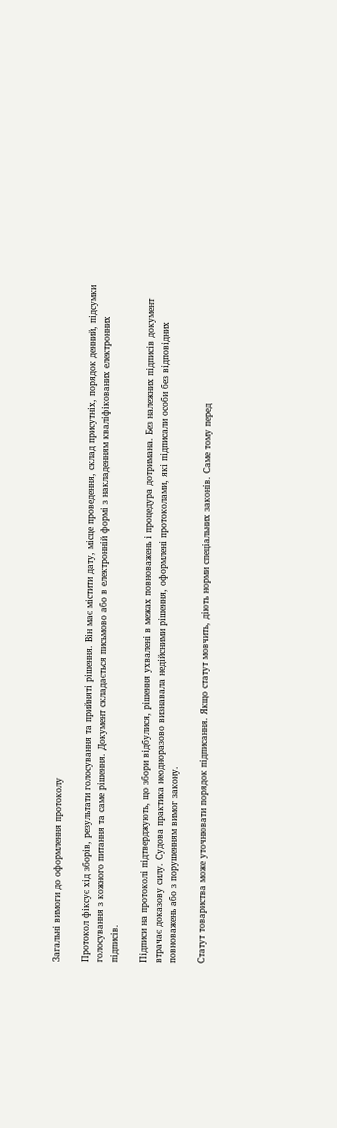Загальні вимоги до оформлення протоколу

Протокол фіксує хід зборів, результати голосування та прийняті рішення. Він має містити дату, місце проведення, склад присутніх, порядок денний, підсумки голосування з кожного питання та саме рішення. Документ складається письмово або в електронній формі з накладенням кваліфікованих електронних підписів.

Підписи на протоколі підтверджують, що збори відбулися, рішення ухвалені в межах повноважень і процедура дотримана. Без належних підписів документ втрачає доказову силу. Судова практика неодноразово визнавала недійсними рішення, оформлені протоколами, які підписали особи без відповідних повноважень або з порушенням вимог закону.

Статут товариства може уточнювати порядок підписання. Якщо статут мовчить, діють норми спеціальних законів. Саме тому перед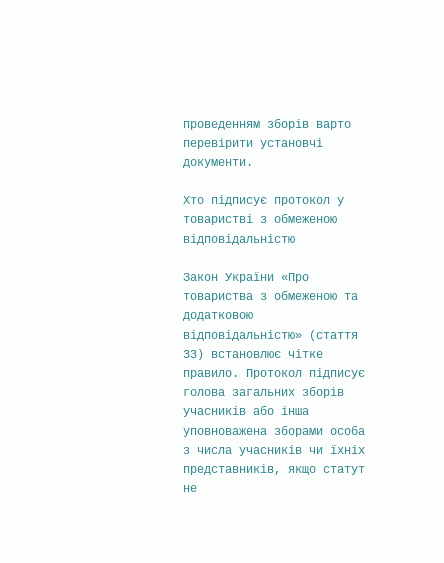проведенням зборів варто перевірити установчі документи.

Хто підписує протокол у товаристві з обмеженою відповідальністю

Закон України «Про товариства з обмеженою та додатковою відповідальністю» (стаття 33) встановлює чітке правило. Протокол підписує голова загальних зборів учасників або інша уповноважена зборами особа з числа учасників чи їхніх представників, якщо статут не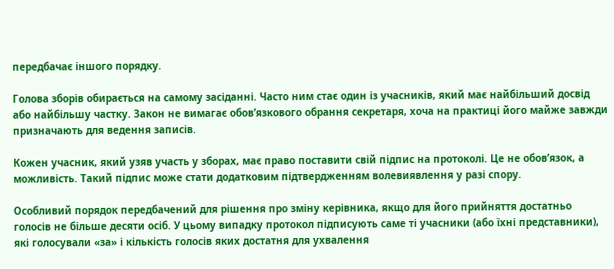передбачає іншого порядку.

Голова зборів обирається на самому засіданні. Часто ним стає один із учасників, який має найбільший досвід або найбільшу частку. Закон не вимагає обов’язкового обрання секретаря, хоча на практиці його майже завжди призначають для ведення записів.

Кожен учасник, який узяв участь у зборах, має право поставити свій підпис на протоколі. Це не обов’язок, а можливість. Такий підпис може стати додатковим підтвердженням волевиявлення у разі спору.

Особливий порядок передбачений для рішення про зміну керівника, якщо для його прийняття достатньо голосів не більше десяти осіб. У цьому випадку протокол підписують саме ті учасники (або їхні представники), які голосували «за» і кількість голосів яких достатня для ухвалення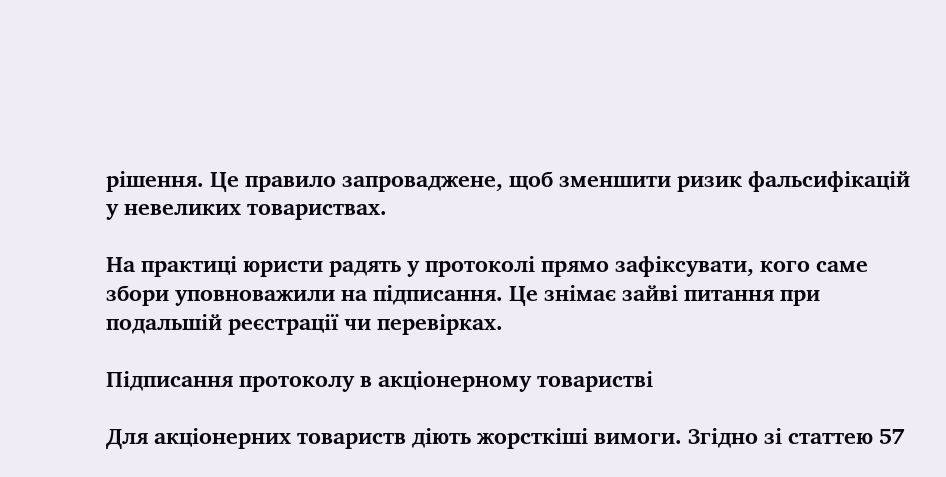рішення. Це правило запроваджене, щоб зменшити ризик фальсифікацій у невеликих товариствах.

На практиці юристи радять у протоколі прямо зафіксувати, кого саме збори уповноважили на підписання. Це знімає зайві питання при подальшій реєстрації чи перевірках.

Підписання протоколу в акціонерному товаристві

Для акціонерних товариств діють жорсткіші вимоги. Згідно зі статтею 57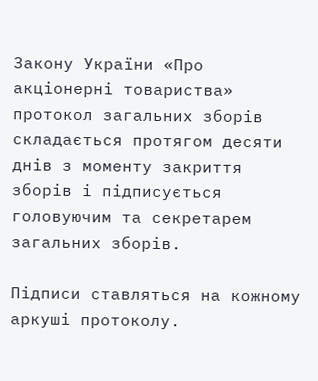Закону України «Про акціонерні товариства» протокол загальних зборів складається протягом десяти днів з моменту закриття зборів і підписується головуючим та секретарем загальних зборів.

Підписи ставляться на кожному аркуші протоколу.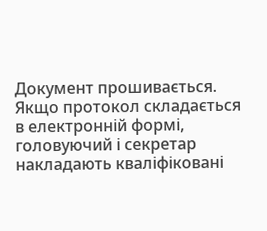Документ прошивається. Якщо протокол складається в електронній формі, головуючий і секретар накладають кваліфіковані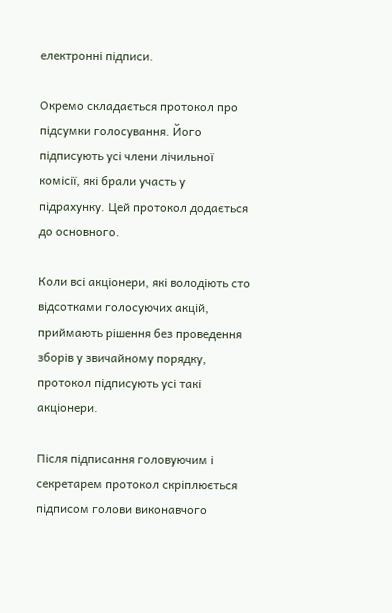електронні підписи.

Окремо складається протокол про підсумки голосування. Його підписують усі члени лічильної комісії, які брали участь у підрахунку. Цей протокол додається до основного.

Коли всі акціонери, які володіють сто відсотками голосуючих акцій, приймають рішення без проведення зборів у звичайному порядку, протокол підписують усі такі акціонери.

Після підписання головуючим і секретарем протокол скріплюється підписом голови виконавчого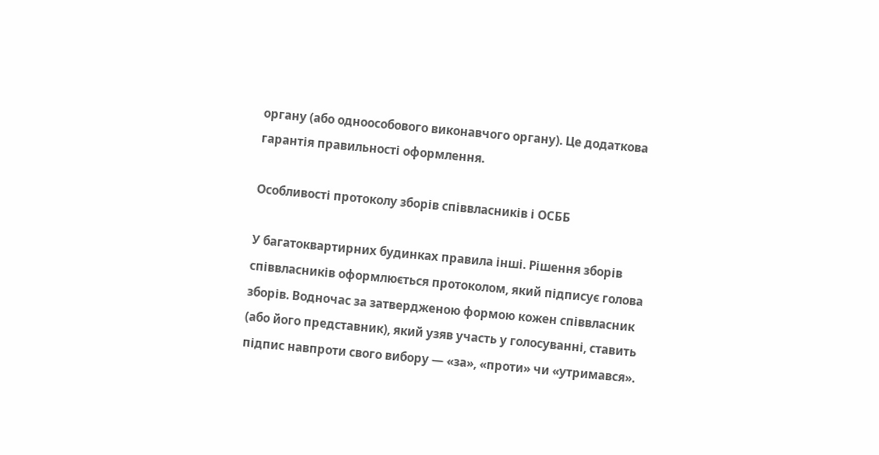органу (або одноособового виконавчого органу). Це додаткова гарантія правильності оформлення.

Особливості протоколу зборів співвласників і ОСББ

У багатоквартирних будинках правила інші. Рішення зборів співвласників оформлюється протоколом, який підписує голова зборів. Водночас за затвердженою формою кожен співвласник (або його представник), який узяв участь у голосуванні, ставить підпис навпроти свого вибору — «за», «проти» чи «утримався».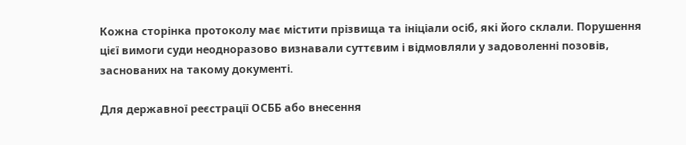Кожна сторінка протоколу має містити прізвища та ініціали осіб, які його склали. Порушення цієї вимоги суди неодноразово визнавали суттєвим і відмовляли у задоволенні позовів, заснованих на такому документі.

Для державної реєстрації ОСББ або внесення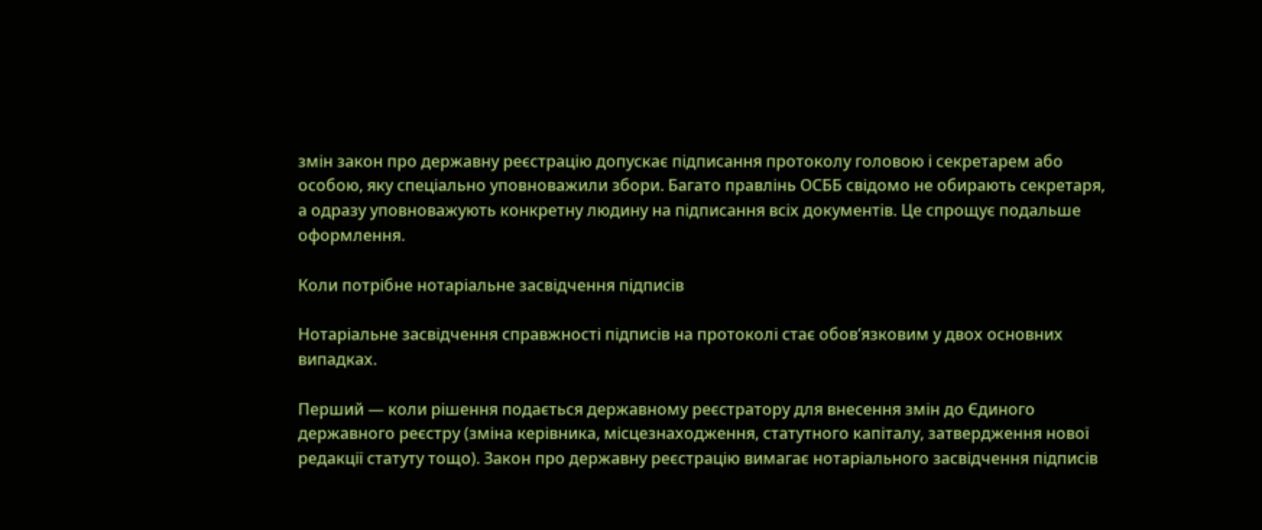змін закон про державну реєстрацію допускає підписання протоколу головою і секретарем або особою, яку спеціально уповноважили збори. Багато правлінь ОСББ свідомо не обирають секретаря, а одразу уповноважують конкретну людину на підписання всіх документів. Це спрощує подальше оформлення.

Коли потрібне нотаріальне засвідчення підписів

Нотаріальне засвідчення справжності підписів на протоколі стає обов’язковим у двох основних випадках.

Перший — коли рішення подається державному реєстратору для внесення змін до Єдиного державного реєстру (зміна керівника, місцезнаходження, статутного капіталу, затвердження нової редакції статуту тощо). Закон про державну реєстрацію вимагає нотаріального засвідчення підписів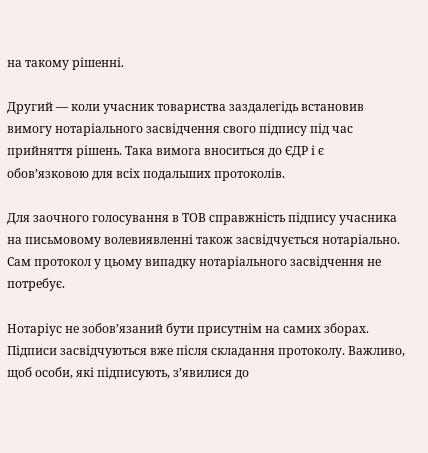на такому рішенні.

Другий — коли учасник товариства заздалегідь встановив вимогу нотаріального засвідчення свого підпису під час прийняття рішень. Така вимога вноситься до ЄДР і є обов’язковою для всіх подальших протоколів.

Для заочного голосування в ТОВ справжність підпису учасника на письмовому волевиявленні також засвідчується нотаріально. Сам протокол у цьому випадку нотаріального засвідчення не потребує.

Нотаріус не зобов’язаний бути присутнім на самих зборах. Підписи засвідчуються вже після складання протоколу. Важливо, щоб особи, які підписують, з’явилися до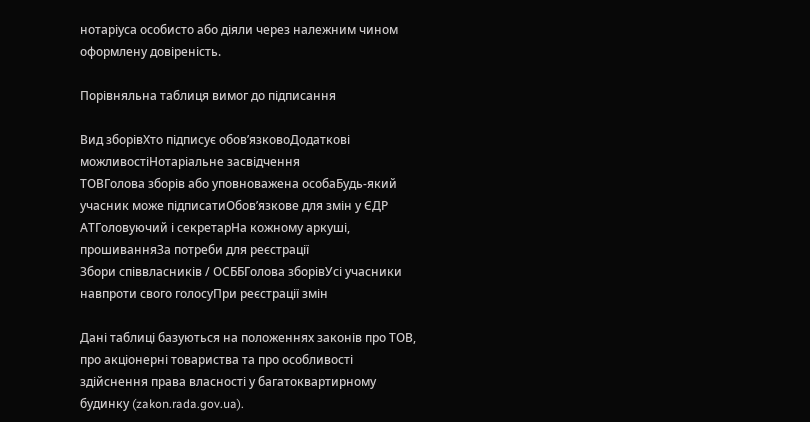нотаріуса особисто або діяли через належним чином оформлену довіреність.

Порівняльна таблиця вимог до підписання

Вид зборівХто підписує обов’язковоДодаткові можливостіНотаріальне засвідчення
ТОВГолова зборів або уповноважена особаБудь-який учасник може підписатиОбов’язкове для змін у ЄДР
АТГоловуючий і секретарНа кожному аркуші, прошиванняЗа потреби для реєстрації
Збори співвласників / ОСББГолова зборівУсі учасники навпроти свого голосуПри реєстрації змін

Дані таблиці базуються на положеннях законів про ТОВ, про акціонерні товариства та про особливості здійснення права власності у багатоквартирному будинку (zakon.rada.gov.ua).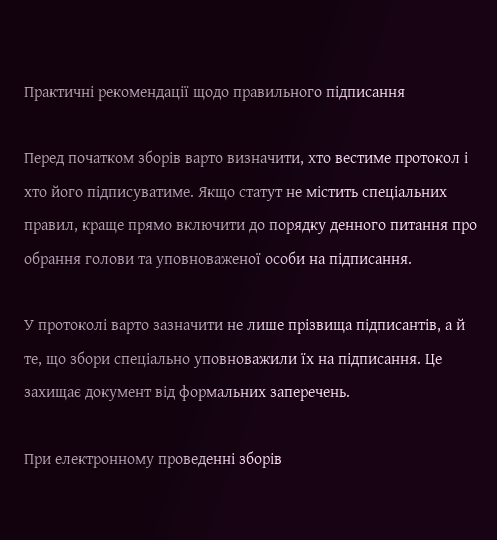Практичні рекомендації щодо правильного підписання

Перед початком зборів варто визначити, хто вестиме протокол і хто його підписуватиме. Якщо статут не містить спеціальних правил, краще прямо включити до порядку денного питання про обрання голови та уповноваженої особи на підписання.

У протоколі варто зазначити не лише прізвища підписантів, а й те, що збори спеціально уповноважили їх на підписання. Це захищає документ від формальних заперечень.

При електронному проведенні зборів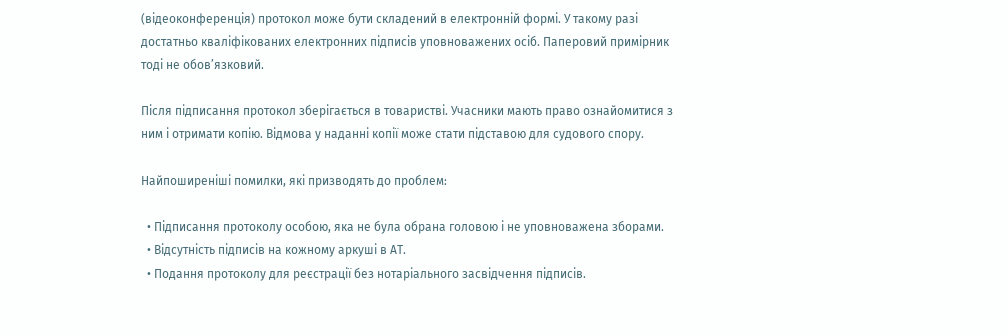(відеоконференція) протокол може бути складений в електронній формі. У такому разі достатньо кваліфікованих електронних підписів уповноважених осіб. Паперовий примірник тоді не обов’язковий.

Після підписання протокол зберігається в товаристві. Учасники мають право ознайомитися з ним і отримати копію. Відмова у наданні копії може стати підставою для судового спору.

Найпоширеніші помилки, які призводять до проблем:

  • Підписання протоколу особою, яка не була обрана головою і не уповноважена зборами.
  • Відсутність підписів на кожному аркуші в АТ.
  • Подання протоколу для реєстрації без нотаріального засвідчення підписів.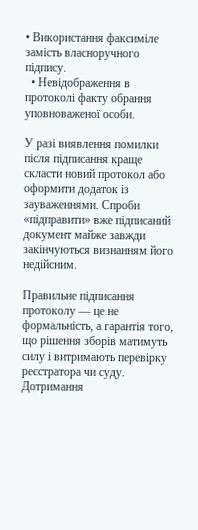• Використання факсиміле замість власноручного підпису.
  • Невідображення в протоколі факту обрання уповноваженої особи.

У разі виявлення помилки після підписання краще скласти новий протокол або оформити додаток із зауваженнями. Спроби «підправити» вже підписаний документ майже завжди закінчуються визнанням його недійсним.

Правильне підписання протоколу — це не формальність, а гарантія того, що рішення зборів матимуть силу і витримають перевірку реєстратора чи суду. Дотримання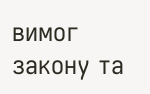вимог закону та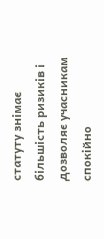статуту знімає більшість ризиків і дозволяє учасникам спокійно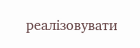реалізовувати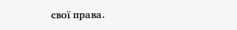свої права.